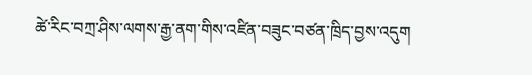ཚེ་རིང་བཀྲ་ཤིས་ལགས་རྒྱ་ནག་གིས་འཛིན་བཟུང་བཙན་ཁྲིད་བྱས་འདུག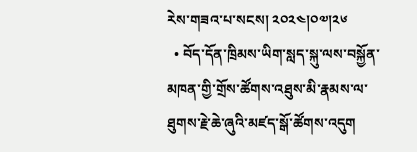རེས་གཟའ་པ་སངས། ༢༠༢༤།༠༧།༢༦
  • བོད་དོན་ཁྲིམས་ཡིག་སླད་སྐུ་ལས་བསྐྱོན་མཁན་གྱི་གྲོས་ཚོགས་འཐུས་མི་རྣམས་ལ་ཐུགས་རྗེ་ཆེ་ཞུའི་མཛད་སྒོ་ཚོགས་འདུག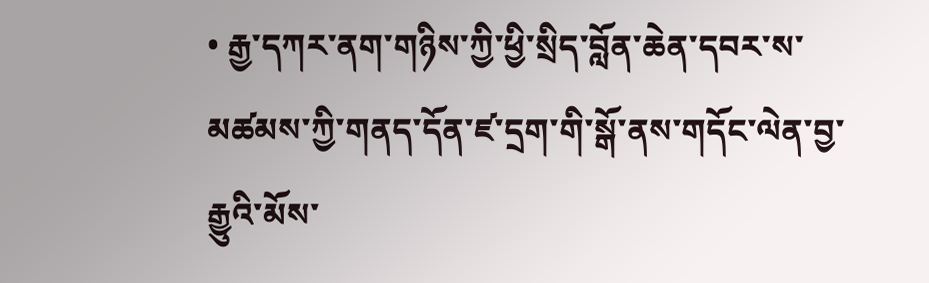• རྒྱ་དཀར་ནག་གཉིས་ཀྱི་ཕྱི་སྲིད་བློན་ཆེན་དབར་ས་མཚམས་ཀྱི་གནད་དོན་ཛ་དྲག་གི་སྒོ་ནས་གདོང་ལེན་བྱ་རྒྱུའི་མོས་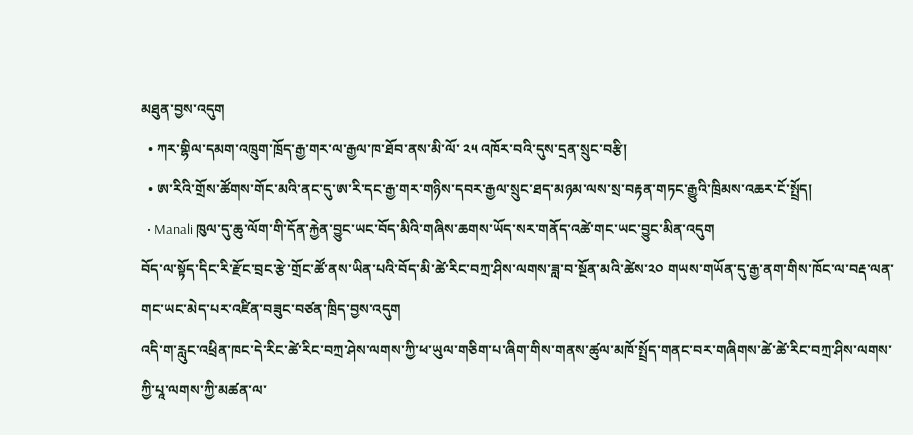མཐུན་བྱས་འདུག
  • ཀར་གྷིལ་དམག་འཁྲུག་ཁྲོད་རྒྱ་གར་ལ་རྒྱལ་ཁ་ཐོབ་ནས་མི་ལོ་ ༢༥ འཁོར་བའི་དུས་དྲན་སྲུང་བརྩི།
  • ཨ་རིའི་གྲོས་ཚོགས་གོང་མའི་ནང་དུ་ཨ་རི་དང་རྒྱ་གར་གཉིས་དབར་རྒྱལ་སྲུང་ཐད་མཉམ་ལས་སྲ་བརྟན་གཏང་རྒྱུའི་ཁྲིམས་འཆར་ངོ་སྤྲོད།
  • Manali ཁུལ་དུ་ཆུ་ལོག་གི་དོན་རྐྱེན་བྱུང་ཡང་བོད་མིའི་གཞིས་ཆགས་ཡོད་སར་གནོད་འཚེ་གང་ཡང་བྱུང་མིན་འདུག
བོད་ལ་སྟོད་དིང་རི་རྫོང་བྲང་རྩེ་གྲོང་ཚོ་ནས་ཡིན་པའི་བོད་མི་ཚེ་རིང་བཀྲ་ཤིས་ལགས་ཟླ་བ་སྔོན་མའི་ཚེས་༢༠ གཡས་གཡོན་དུ་རྒྱ་ནག་གིས་ཁོང་ལ་བརྡ་ལན་གང་ཡང་མེད་པར་འཛིན་བཟུང་བཙན་ཁྲིད་བྱས་འདུག
འདི་ག་རླུང་འཕྲིན་ཁང་དེ་རིང་ཚེ་རིང་བཀྲ་ཤེས་ལགས་ཀྱི་ཕ་ཡུལ་གཅིག་པ་ཞིག་གིས་གནས་ཚུལ་མཁོ་སྤྲོད་གནང་བར་གཞིགས་ཚེ་ཚེ་རིང་བཀྲ་ཤིས་ལགས་ཀྱི་པཱ་ལགས་ཀྱི་མཚན་ལ་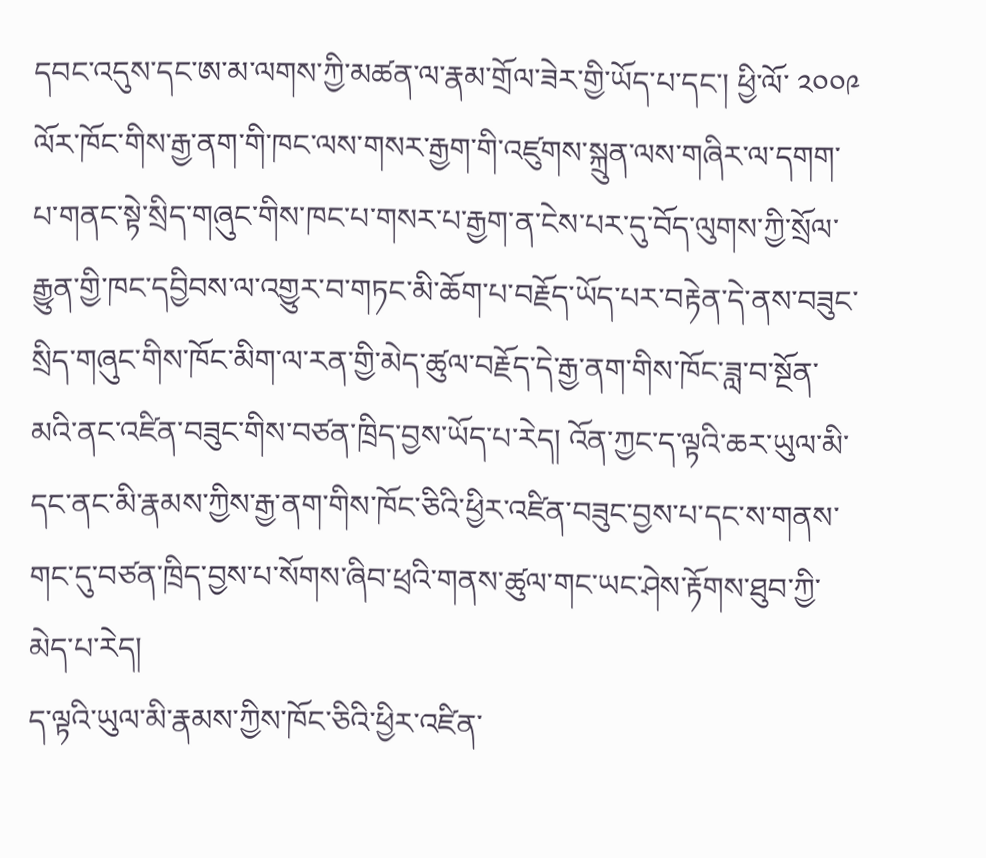དབང་འདུས་དང་ཨ་མ་ལགས་ཀྱི་མཚན་ལ་རྣམ་གྲོལ་ཟེར་གྱི་ཡོད་པ་དང་། ཕྱི་ལོ་ ༢༠༠༩ ལོར་ཁོང་གིས་རྒྱ་ནག་གི་ཁང་ལས་གསར་རྒྱག་གི་འཛུགས་སྐྲུན་ལས་གཞིར་ལ་དགག་པ་གནང་སྟེ་སྲིད་གཞུང་གིས་ཁང་པ་གསར་པ་རྒྱག་ན་ངེས་པར་དུ་བོད་ལུགས་ཀྱི་སྲོལ་རྒྱུན་གྱི་ཁང་དབྱིབས་ལ་འགྱུར་བ་གཏང་མི་ཆོག་པ་བརྗོད་ཡོད་པར་བརྟེན་དེ་ནས་བཟུང་སྲིད་གཞུང་གིས་ཁོང་མིག་ལ་རན་གྱི་མེད་ཚུལ་བརྗོད་དེ་རྒྱ་ནག་གིས་ཁོང་ཟླ་བ་སྔོན་མའི་ནང་འཛིན་བཟུང་གིས་བཙན་ཁྲིད་བྱས་ཡོད་པ་རེད། འོན་ཀྱང་ད་ལྟའི་ཆར་ཡུལ་མི་དང་ནང་མི་རྣམས་ཀྱིས་རྒྱ་ནག་གིས་ཁོང་ཅིའི་ཕྱིར་འཛིན་བཟུང་བྱས་པ་དང་ས་གནས་གང་དུ་བཙན་ཁྲིད་བྱས་པ་སོགས་ཞིབ་ཕྲའི་གནས་ཚུལ་གང་ཡང་ཤེས་རྟོགས་ཐུབ་ཀྱི་མེད་པ་རེད།
ད་ལྟའི་ཡུལ་མི་རྣམས་ཀྱིས་ཁོང་ཅིའི་ཕྱིར་འཛིན་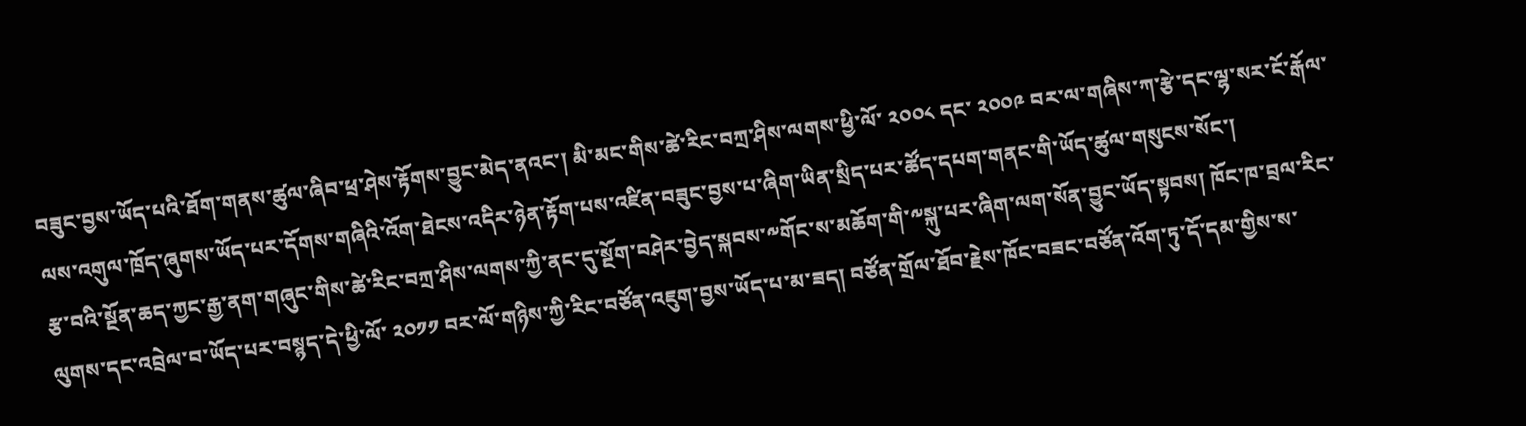བཟུང་བྱས་ཡོད་པའི་ཐོག་གནས་ཚུལ་ཞིབ་ཕྲ་ཤེས་རྟོགས་བྱུང་མེད་ནའང་། མི་མང་གིས་ཚེ་རིང་བཀྲ་ཤིས་ལགས་ཕྱི་ལོ་ ༢༠༠༨ དང་ ༢༠༠༩ བར་ལ་གཞིས་ཀ་རྩེ་དང་ལྷ་སར་ངོ་རྒོལ་ལས་འགུལ་ཁྲོད་ཞུགས་ཡོད་པར་དོགས་གཞིའི་འོག་ཐེངས་འདིར་ཉེན་རྟོག་པས་འཛིན་བཟུང་བྱས་པ་ཞིག་ཡིན་སྲིད་པར་ཚོད་དཔག་གནང་གི་ཡོད་ཚུལ་གསུངས་སོང་།
རྩ་བའི་སྔོན་ཆད་ཀྱང་རྒྱ་ནག་གཞུང་གིས་ཚེ་རིང་བཀྲ་ཤིས་ལགས་ཀྱི་ནང་དུ་སྔོག་བཤེར་བྱེད་སྐབས་༸གོང་ས་མཆོག་གི་༸སྐུ་པར་ཞིག་ལག་སོན་བྱུང་ཡོད་སྟབས། ཁོང་ཁ་བྲལ་རིང་ལུགས་དང་འབྲེལ་བ་ཡོད་པར་བསྙད་དེ་ཕྱི་ལོ་ ༢༠༡༡ བར་ལོ་གཉིས་ཀྱི་རིང་བཙོན་འཇུག་བྱས་ཡོད་པ་མ་ཟད། བཙོན་གྲོལ་ཐོབ་རྗེས་ཁོང་བཟང་བཙོན་འོག་ཏུ་དོ་དམ་གྱིས་ས་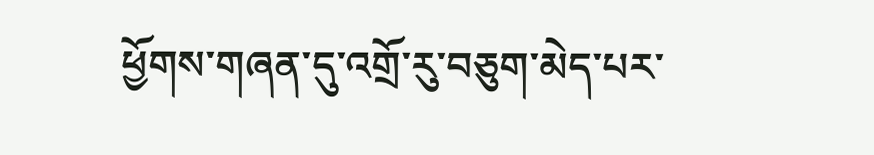ཕྱོགས་གཞན་དུ་འགྲོ་རུ་བཅུག་མེད་པར་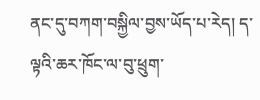ནང་དུ་བཀག་བསྐྱིལ་བྱས་ཡོད་པ་རེད། ད་ལྟའི་ཆར་ཁོང་ལ་བུ་ཕྲུག་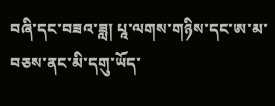བཞི་དང་བཟའ་ཟླ། པཱ་ལགས་གཉིས་དང་ཨ་མ་བཅས་ནང་མི་དགུ་ཡོད་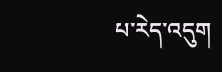པ་རེད་འདུག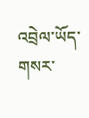འབྲེལ་ཡོད་གསར་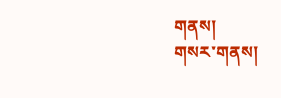གནས།
གསར་གནས།